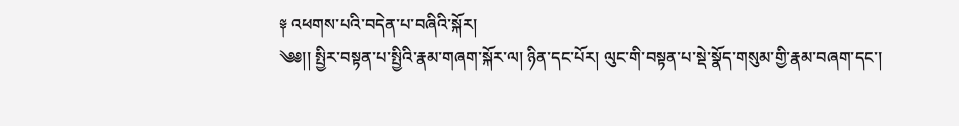༈ འཕགས་པའི་བདེན་པ་བཞིའི་སྐོར།
༄༅།། སྤྱིར་བསྟན་པ་སྤྱིའི་རྣམ་གཞག་སྐོར་ལ། ཉིན་དང་པོར། ལུང་གི་བསྟན་པ་སྡེ་སྣོད་གསུམ་གྱི་རྣམ་བཞག་དང་།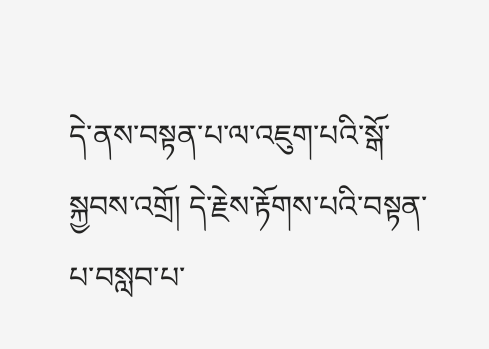དེ་ནས་བསྟན་པ་ལ་འཇུག་པའི་སྒོ་སྐྱབས་འགྲོ། དེ་རྗེས་རྟོགས་པའི་བསྟན་པ་བསླབ་པ་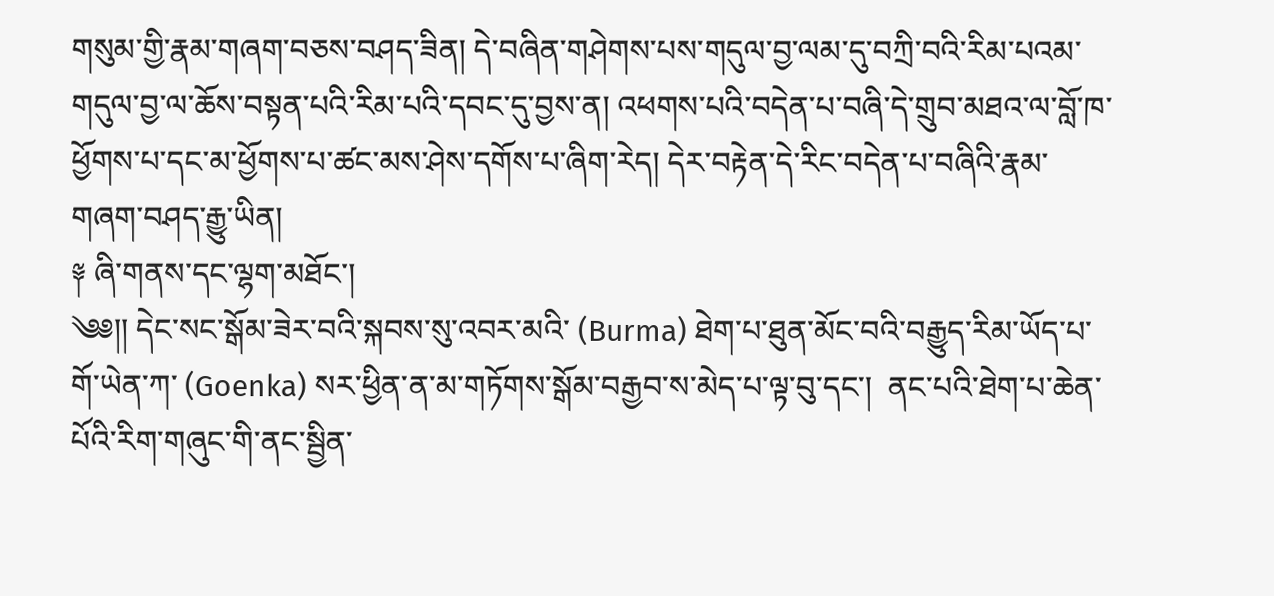གསུམ་གྱི་རྣམ་གཞག་བཅས་བཤད་ཟིན། དེ་བཞིན་གཤེགས་པས་གདུལ་བྱ་ལམ་དུ་བཀྲི་བའི་རིམ་པའམ་གདུལ་བྱ་ལ་ཆོས་བསྟན་པའི་རིམ་པའི་དབང་དུ་བྱས་ན། འཕགས་པའི་བདེན་པ་བཞི་དེ་གྲུབ་མཐའ་ལ་བློ་ཁ་ཕྱོགས་པ་དང་མ་ཕྱོགས་པ་ཚང་མས་ཤེས་དགོས་པ་ཞིག་རེད། དེར་བརྟེན་དེ་རིང་བདེན་པ་བཞིའི་རྣམ་གཞག་བཤད་རྒྱུ་ཡིན།
༈ ཞི་གནས་དང་ལྷག་མཐོང་།
༄༅།། དེང་སང་སྒོམ་ཟེར་བའི་སྐབས་སུ་འབར་མའི་ (Burma) ཐེག་པ་ཐུན་མོང་བའི་བརྒྱུད་རིམ་ཡོད་པ་གོ་ཡེན་ཀ་ (Goenka) སར་ཕྱིན་ན་མ་གཏོགས་སྒོམ་བརྒྱབ་ས་མེད་པ་ལྟ་བུ་དང་།  ནང་པའི་ཐེག་པ་ཆེན་པོའི་རིག་གཞུང་གི་ནང་སྦྱིན་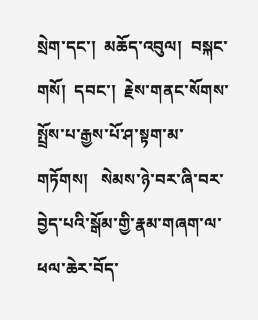སྲེག་དང་།  མཆོད་འབུལ།  བསྐང་གསོ།  དབང་།  རྗེས་གནང་སོགས་སྤྲོས་པ་རྒྱས་པོ་ཤ་སྟག་མ་གཏོགས།   སེམས་ཉེ་བར་ཞི་བར་བྱེད་པའི་སྒོམ་གྱི་རྣམ་གཞག་ལ་ཕལ་ཆེར་བོད་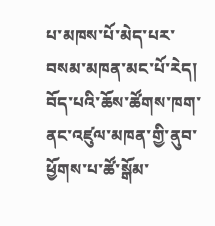པ་མཁས་པོ་མེད་པར་བསམ་མཁན་མང་པོ་རེད།  བོད་པའི་ཆོས་ཚོགས་ཁག་ནང་འཛུལ་མཁན་གྱི་ནུབ་ཕྱོགས་པ་ཚོ་སྒོམ་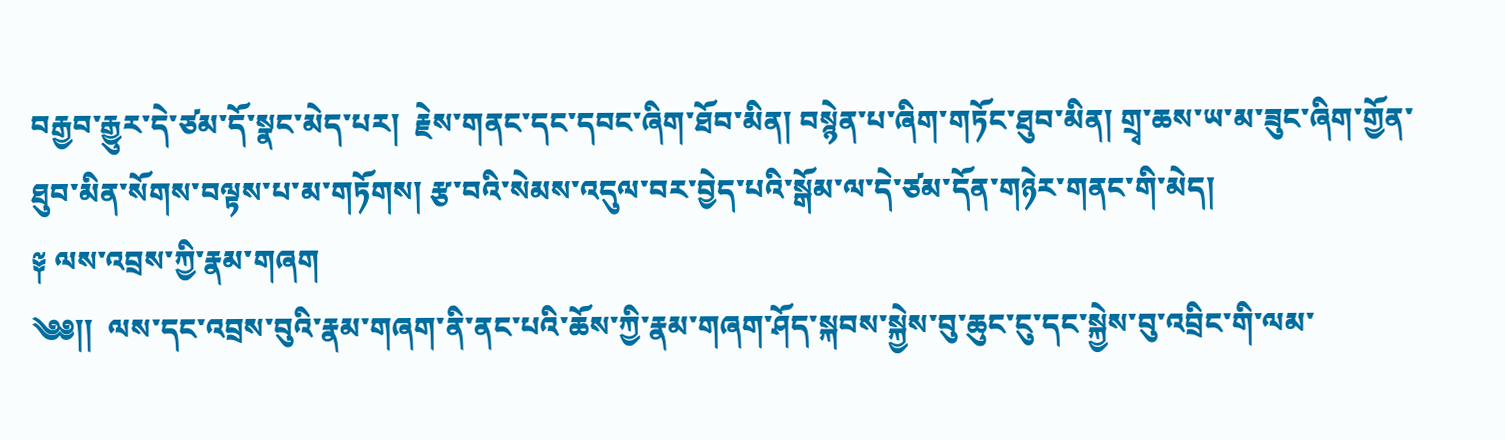བརྒྱབ་རྒྱུར་དེ་ཙམ་དོ་སྣང་མེད་པར།  རྗེས་གནང་དང་དབང་ཞིག་ཐོབ་མིན། བསྙེན་པ་ཞིག་གཏོང་ཐུབ་མིན། གྲྭ་ཆས་ཡ་མ་ཟུང་ཞིག་གྱོན་ཐུབ་མིན་སོགས་བལྟས་པ་མ་གཏོགས། རྩ་བའི་སེམས་འདུལ་བར་བྱེད་པའི་སྒོམ་ལ་དེ་ཙམ་དོན་གཉེར་གནང་གི་མེད།
༈ ལས་འབྲས་ཀྱི་རྣམ་གཞག
༄༅།།  ལས་དང་འབྲས་བུའི་རྣམ་གཞག་ནི་ནང་པའི་ཆོས་ཀྱི་རྣམ་གཞག་ཤོད་སྐབས་སྐྱེས་བུ་ཆུང་ངུ་དང་སྐྱེས་བུ་འབྲིང་གི་ལམ་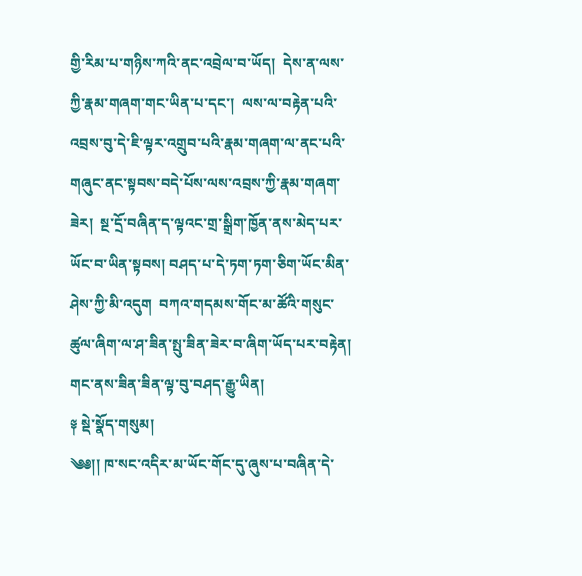གྱི་རིམ་པ་གཉིས་ཀའི་ནང་འབྲེལ་བ་ཡོད།  དེས་ན་ལས་ཀྱི་རྣམ་གཞག་གང་ཡིན་པ་དང་།  ལས་ལ་བརྟེན་པའི་འབྲས་བུ་དེ་ཇི་ལྟར་འགྲུབ་པའི་རྣམ་གཞག་ལ་ནང་པའི་གཞུང་ནང་སྟབས་བདེ་པོས་ལས་འབྲས་ཀྱི་རྣམ་གཞག་ཟེར།  སྔ་དྲོ་བཞིན་ད་ལྟའང་གྲ་སྒྲིག་ཁྱོན་ནས་མེད་པར་ཡོང་བ་ཡིན་སྟབས། བཤད་པ་དེ་ཏག་ཏག་ཅིག་ཡོང་མིན་ཤེས་ཀྱི་མི་འདུག  བཀའ་གདམས་གོང་མ་ཚོའི་གསུང་ཚུལ་ཞིག་ལ་ཤ་ཟིན་སྤུ་ཟིན་ཟེར་བ་ཞིག་ཡོད་པར་བརྟེན།  གང་ནས་ཟིན་ཟིན་ལྟ་བུ་བཤད་རྒྱུ་ཡིན།
༈ སྡེ་སྣོད་གསུམ།
༄༅།། ཁ་སང་འདིར་མ་ཡོང་གོང་དུ་ཞུས་པ་བཞིན་དེ་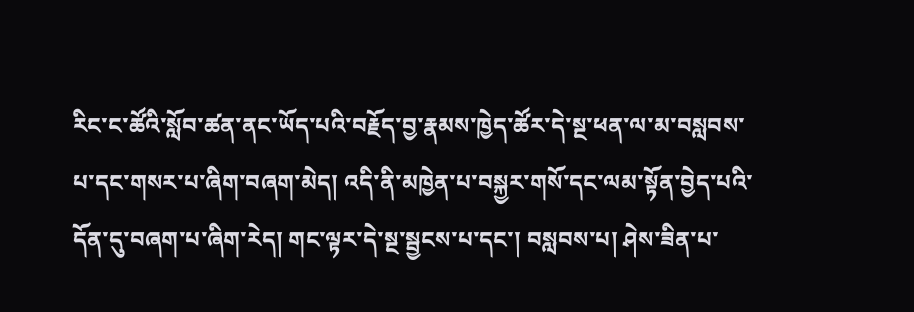རིང་ང་ཚོའི་སློབ་ཚན་ནང་ཡོད་པའི་བརྗོད་བྱ་རྣམས་ཁྱེད་ཚོར་དེ་སྔ་ཕན་ལ་མ་བསླབས་པ་དང་གསར་པ་ཞིག་བཞག་མེད། འདི་ནི་མཁྱེན་པ་བསྐྱར་གསོ་དང་ལམ་སྟོན་བྱེད་པའི་དོན་དུ་བཞག་པ་ཞིག་རེད། གང་ལྟར་དེ་སྔ་སྦྱངས་པ་དང་། བསླབས་པ། ཤེས་ཟིན་པ་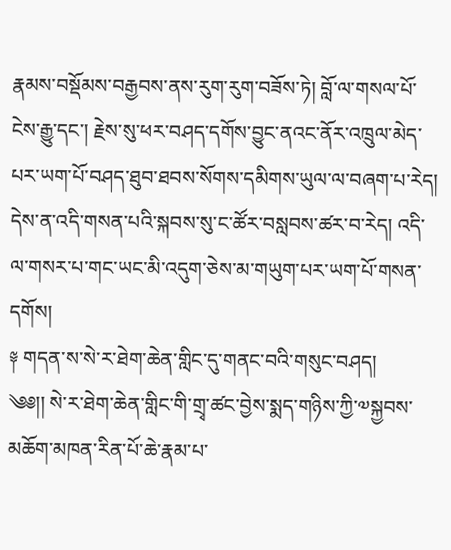རྣམས་བསྡོམས་བརྒྱབས་ནས་རུག་རུག་བཟོས་ཏེ། བློ་ལ་གསལ་པོ་ངེས་རྒྱུ་དང་། རྗེས་སུ་ཕར་བཤད་དགོས་བྱུང་ནའང་ནོར་འཁྲུལ་མེད་པར་ཡག་པོ་བཤད་ཐུབ་ཐབས་སོགས་དམིགས་ཡུལ་ལ་བཞག་པ་རེད། དེས་ན་འདི་གསན་པའི་སྐབས་སུ་ང་ཚོར་བསླབས་ཚར་བ་རེད། འདི་ལ་གསར་པ་གང་ཡང་མི་འདུག་ཅེས་མ་གཡུག་པར་ཡག་པོ་གསན་དགོས།
༈ གདན་ས་སེ་ར་ཐེག་ཆེན་གླིང་དུ་གནང་བའི་གསུང་བཤད།
༄༅།། སེ་ར་ཐེག་ཆེན་གླིང་གི་གྲྭ་ཚང་བྱེས་སྨད་གཉིས་ཀྱི་༧སྐྱབས་མཆོག་མཁན་རིན་པོ་ཆེ་རྣམ་པ་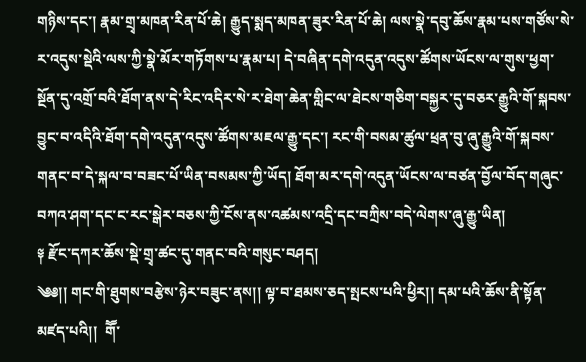གཉིས་དང་། རྣམ་གྲྭ་མཁན་རིན་པོ་ཆེ། རྒྱུད་སྨད་མཁན་ཟུར་རིན་པོ་ཆེ། ལས་སྣེ་དབུ་ཆོས་རྣམ་པས་གཙོས་སེ་ར་འདུས་སྡེའི་ལས་ཀྱི་སྣེ་མོར་གཏོགས་པ་རྣམ་པ། དེ་བཞིན་དགེ་འདུན་འདུས་ཚོགས་ཡོངས་ལ་གུས་ཕྱག་སྔོན་དུ་འགྲོ་བའི་ཐོག་ནས་དེ་རིང་འདིར་སེ་ར་ཐེག་ཆེན་གླིང་ལ་ཐེངས་གཅིག་བསྐྱར་དུ་བཅར་རྒྱུའི་གོ་སྐབས་བྱུང་བ་འདིའི་ཐོག་དགེ་འདུན་འདུས་ཚོགས་མཇལ་རྒྱུ་དང་། རང་གི་བསམ་ཚུལ་ཕྲན་བུ་ཞུ་རྒྱུའི་གོ་སྐབས་གནང་བ་དེ་སྐལ་བ་བཟང་པོ་ཡིན་བསམས་ཀྱི་ཡོད། ཐོག་མར་དགེ་འདུན་ཡོངས་ལ་བཙན་བྱོལ་བོད་གཞུང་བཀའ་ཤག་དང་ང་རང་སྒེར་བཅས་ཀྱི་ངོས་ནས་འཚམས་འདྲི་དང་བཀྲིས་བདེ་ལེགས་ཞུ་རྒྱུ་ཡིན།
༈ རྫོང་དཀར་ཆོས་སྡེ་གྲྭ་ཚང་དུ་གནང་བའི་གསུང་བཤད།
༄༅།། གང་གི་ཐུགས་བརྩེས་ཉེར་བཟུང་ནས།། ལྟ་བ་ཐམས་ཅད་སྤངས་པའི་ཕྱིར།། དམ་པའི་ཆོས་ནི་སྟོན་མཛད་པའི།།  གཽ་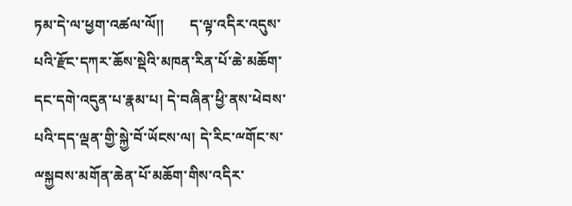ཏམ་དེ་ལ་ཕྱག་འཚལ་ལོ།།       ད་ལྟ་འདིར་འདུས་པའི་རྫོང་དཀར་ཆོས་སྡེའི་མཁན་རིན་པོ་ཆེ་མཆོག་དང་དགེ་འདུན་པ་རྣམ་པ། དེ་བཞིན་ཕྱི་ནས་ཕེབས་པའི་དད་ལྡན་གྱི་སྐྱེ་བོ་ཡོངས་ལ། དེ་རིང་ྋགོང་ས་ྋསྐྱབས་མགོན་ཆེན་པོ་མཆོག་གིས་འདིར་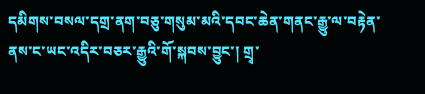དམིགས་བསལ་དགྲ་ནག་བཅུ་གསུམ་མའི་དབང་ཆེན་གནང་རྒྱུ་ལ་བརྟེན་ནས་ང་ཡང་འདིར་བཅར་རྒྱུའི་གོ་སྐབས་བྱུང་། གྲྭ་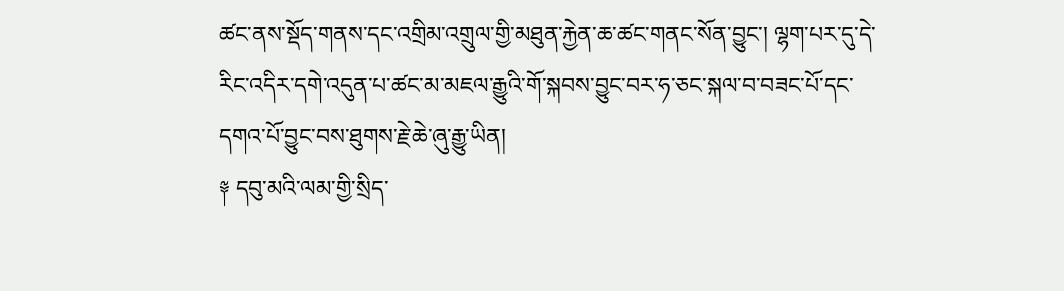ཚང་ནས་སྡོད་གནས་དང་འགྲིམ་འགྲུལ་གྱི་མཐུན་རྐྱེན་ཆ་ཚང་གནང་སོན་བྱུང་། ལྷག་པར་དུ་དེ་རིང་འདིར་དགེ་འདུན་པ་ཚང་མ་མཇལ་རྒྱུའི་གོ་སྐབས་བྱུང་བར་ཧ་ཅང་སྐལ་བ་བཟང་པོ་དང་དགའ་པོ་བྱུང་བས་ཐུགས་རྗེ་ཆེ་ཞུ་རྒྱུ་ཡིན།
༈ དབུ་མའི་ལམ་གྱི་སྲིད་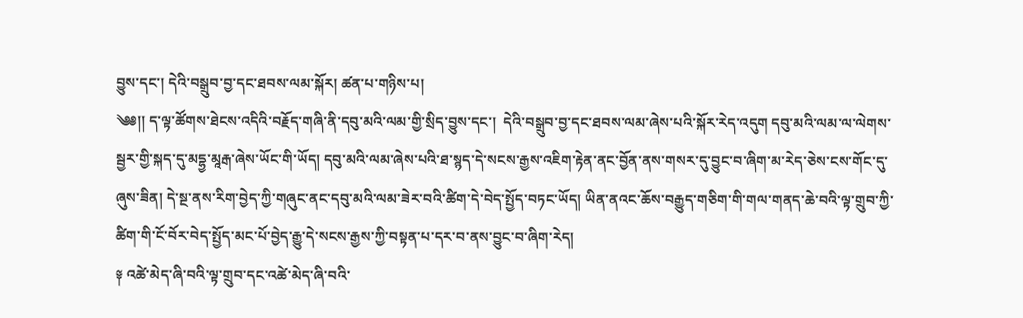བྱུས་དང་། དེའི་བསྒྲུབ་བྱ་དང་ཐབས་ལམ་སྐོར། ཚན་པ་གཉིས་པ།
༄༅།། ད་ལྟ་ཚོགས་ཐེངས་འདིའི་བརྗོད་གཞི་ནི་དབུ་མའི་ལམ་གྱི་སྲིད་བྱུས་དང་།  དེའི་བསྒྲུབ་བྱ་དང་ཐབས་ལམ་ཞེས་པའི་སྐོར་རེད་འདུག དབུ་མའི་ལམ་ལ་ལེགས་སྦྱར་གྱི་སྐད་དུ་མདྷྱ་མཱརྒ་ཞེས་ཡོང་གི་ཡོད། དབུ་མའི་ལམ་ཞེས་པའི་ཐ་སྙད་དེ་སངས་རྒྱས་འཇིག་རྟེན་ནང་བྱོན་ནས་གསར་དུ་བྱུང་བ་ཞིག་མ་རེད་ཅེས་ངས་གོང་དུ་ཞུས་ཟིན། དེ་སྔ་ནས་རིག་བྱེད་ཀྱི་གཞུང་ནང་དབུ་མའི་ལམ་ཟེར་བའི་ཚིག་དེ་བེད་སྤྱོད་བཏང་ཡོད། ཡིན་ནའང་ཆོས་བརྒྱུད་གཅིག་གི་གལ་གནད་ཆེ་བའི་ལྟ་གྲུབ་ཀྱི་ཚིག་གི་ངོ་བོར་བེད་སྤྱོད་མང་པོ་བྱེད་རྒྱུ་དེ་སངས་རྒྱས་ཀྱི་བསྟན་པ་དར་བ་ནས་བྱུང་བ་ཞིག་རེད།
༈ འཚེ་མེད་ཞི་བའི་ལྟ་གྲུབ་དང་འཚེ་མེད་ཞི་བའི་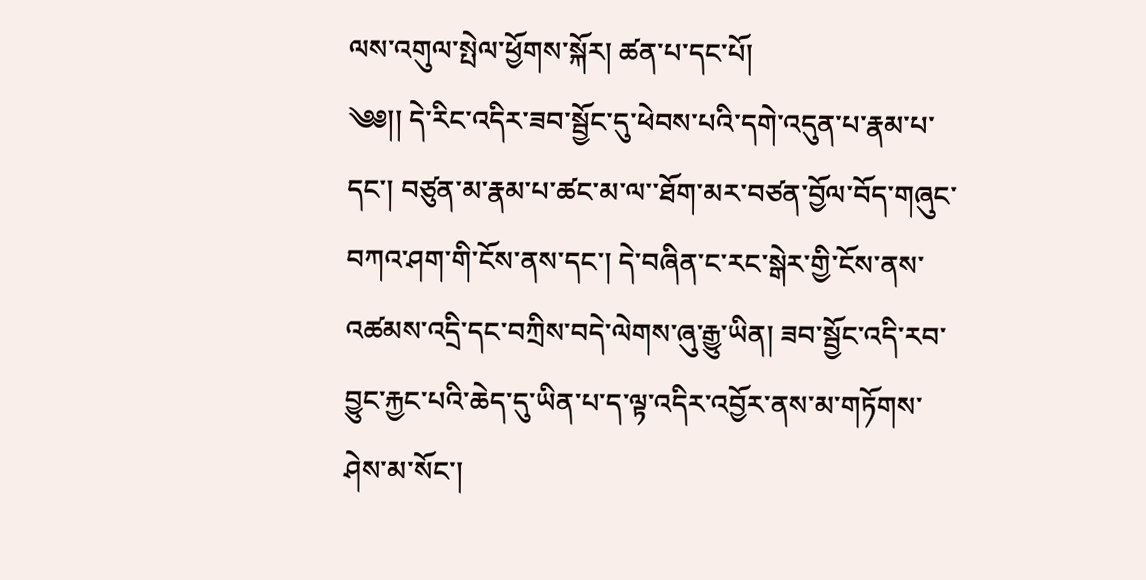ལས་འགུལ་སྤེལ་ཕྱོགས་སྐོར། ཚན་པ་དང་པོ།
༄༅།། དེ་རིང་འདིར་ཟབ་སྦྱོང་དུ་ཕེབས་པའི་དགེ་འདུན་པ་རྣམ་པ་དང་། བཙུན་མ་རྣམ་པ་ཚང་མ་ལ་་ཐོག་མར་བཙན་བྱོལ་བོད་གཞུང་བཀའ་ཤག་གི་ངོས་ནས་དང་། དེ་བཞིན་ང་རང་སྒེར་གྱི་ངོས་ནས་འཚམས་འདྲི་དང་བཀྲིས་བདེ་ལེགས་ཞུ་རྒྱུ་ཡིན། ཟབ་སྦྱོང་འདི་རབ་བྱུང་རྐྱང་པའི་ཆེད་དུ་ཡིན་པ་ད་ལྟ་འདིར་འབྱོར་ནས་མ་གཏོགས་ཤེས་མ་སོང་།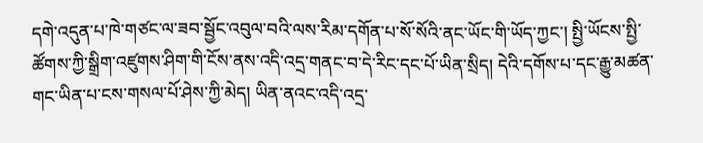དགེ་འདུན་པ་ཁེ་གཙང་ལ་ཟབ་སྦྱོང་འབུལ་བའི་ལས་རིམ་དགོན་པ་སོ་སོའི་ནང་ཡོང་གི་ཡོད་ཀྱང་། སྤྱི་ཡོངས་སྤྱི་ཚོགས་ཀྱི་སྒྲིག་འཛུགས་ཤིག་གི་ངོས་ནས་འདི་འདྲ་གནང་བ་དེ་རིང་དང་པོ་ཡིན་སྲིད། དེའི་དགོས་པ་དང་རྒྱུ་མཚན་གང་ཡིན་པ་ངས་གསལ་པོ་ཤེས་ཀྱི་མེད། ཡིན་ནའང་འདི་འདྲ་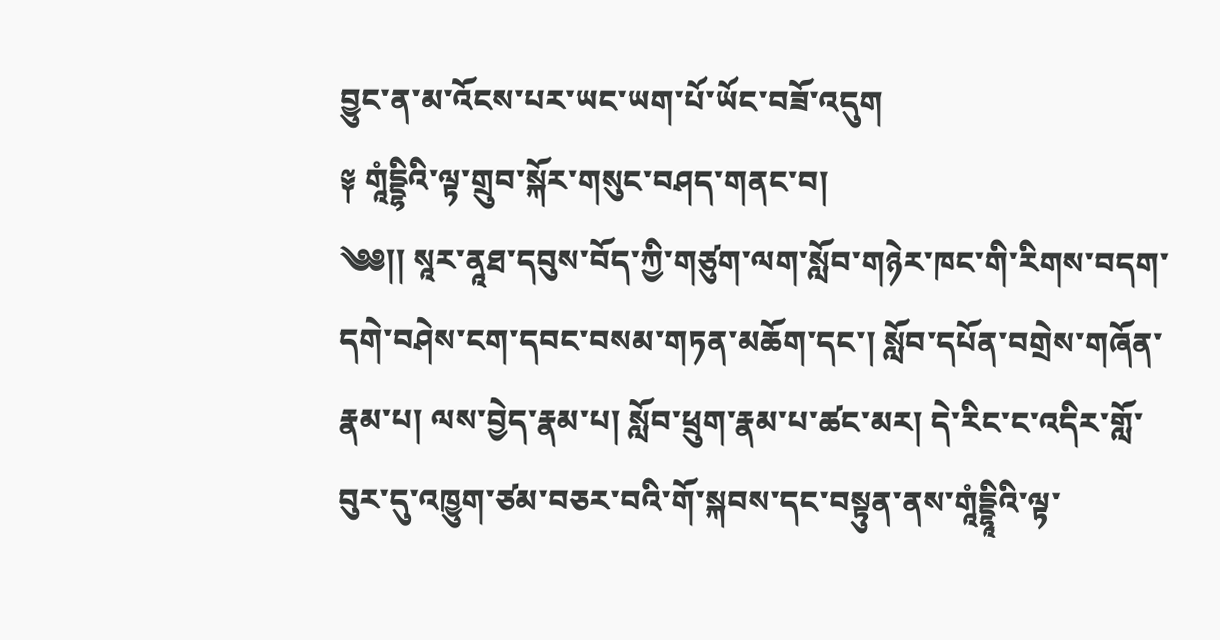བྱུང་ན་མ་འོངས་པར་ཡང་ཡག་པོ་ཡོང་བཟོ་འདུག
༈ གཱཾདྡྷིའི་ལྟ་གྲུབ་སྐོར་གསུང་བཤད་གནང་བ།
༄༅།། སཱར་ནཱཐ་དབུས་བོད་ཀྱི་གཙུག་ལག་སློབ་གཉེར་ཁང་གི་རིགས་བདག་དགེ་བཤེས་ངག་དབང་བསམ་གཏན་མཆོག་དང་། སློབ་དཔོན་བགྲེས་གཞོན་རྣམ་པ། ལས་བྱེད་རྣམ་པ། སློབ་ཕྲུག་རྣམ་པ་ཚང་མར། དེ་རིང་ང་འདིར་གློ་བུར་དུ་འཁྱུག་ཙམ་བཅར་བའི་གོ་སྐབས་དང་བསྟུན་ནས་གཱཾདྡྷཱིའི་ལྟ་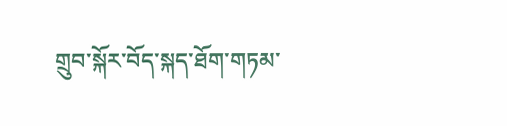གྲུབ་སྐོར་བོད་སྐད་ཐོག་གཏམ་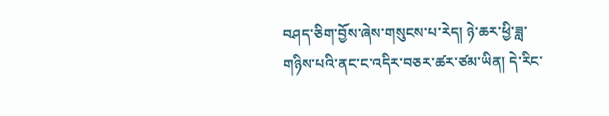བཤད་ཅིག་བྱོས་ཞེས་གསུངས་པ་རེད། ཉེ་ཆར་ཕྱི་ཟླ་གཉིས་པའི་ནང་ང་འདིར་བཅར་ཚར་ཙམ་ཡིན། དེ་རིང་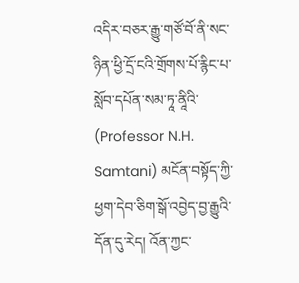འདིར་བཅར་རྒྱུ་གཙོ་བོ་ནི་སང་ཉིན་ཕྱི་དྲོ་ངའི་གྲོགས་པོ་རྙིང་པ་སློབ་དཔོན་སམ་ཏཱ་ནཱིའི་ (Professor N.H. Samtani) མངོན་བསྟོད་ཀྱི་ཕྱག་དེབ་ཅིག་སྒོ་འབྱེད་བྱ་རྒྱུའི་དོན་དུ་རེད། འོན་ཀྱང་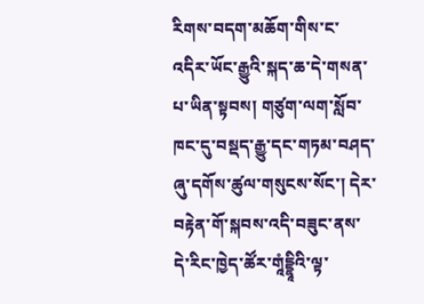རིགས་བདག་མཆོག་གིས་ང་འདིར་ཡོང་རྒྱུའི་སྐད་ཆ་དེ་གསན་པ་ཡིན་སྟབས། གཙུག་ལག་སློབ་ཁང་དུ་བསྡད་རྒྱུ་དང་གཏམ་བཤད་ཞུ་དགོས་ཚུལ་གསུངས་སོང་། དེར་བརྟེན་གོ་སྐབས་འདི་བཟུང་ནས་དེ་རིང་ཁྱེད་ཚོར་གཱཾདྡྷཱིའི་ལྟ་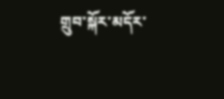གྲུབ་སྐོར་མདོར་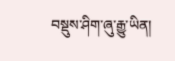བསྡུས་ཤིག་ཞུ་རྒྱུ་ཡིན།